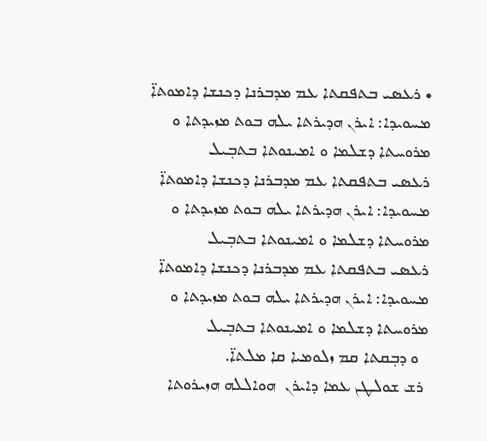• ܪܥܣܝ ܒܬܦܩܬܐ ܥܡ ܡܕܒܪܢܐ ܕܟܢܫܐ ܕܐܡܘܬܐ̈ ܡܚܘܝܕܐ: ܐܝܪܢ ܗܕܝܪܬܐ ܝܠܗ ܒܘܬ ܡܙܝܕܬܐ ܘ ܡܪܘܚܬܐ ܕܫܠܡܐ ܘ ܐܡܝܢܘܬܐ ܒܬܒܼܝܠ
ܪܥܣܝ ܒܬܦܩܬܐ ܥܡ ܡܕܒܪܢܐ ܕܟܢܫܐ ܕܐܡܘܬܐ̈ ܡܚܘܝܕܐ: ܐܝܪܢ ܗܕܝܪܬܐ ܝܠܗ ܒܘܬ ܡܙܝܕܬܐ ܘ ܡܪܘܚܬܐ ܕܫܠܡܐ ܘ ܐܡܝܢܘܬܐ ܒܬܒܼܝܠ
ܪܥܣܝ ܒܬܦܩܬܐ ܥܡ ܡܕܒܪܢܐ ܕܟܢܫܐ ܕܐܡܘܬܐ̈ ܡܚܘܝܕܐ: ܐܝܪܢ ܗܕܝܪܬܐ ܝܠܗ ܒܘܬ ܡܙܝܕܬܐ ܘ ܡܪܘܚܬܐ ܕܫܠܡܐ ܘ ܐܡܝܢܘܬܐ ܒܬܒܼܝܠ
  ܘ ܕܒܼܩܬܐ ܩܡ ܙܠܘܡܝܐ ܩܐ ܡܠܬܐ̈.
 ܪܫ ܫܘܠܛܢ ܥܡܐ ܕܐܝܪܢ  ܗܘܐܠܠܗ ܗܙܝܪܘܬܐ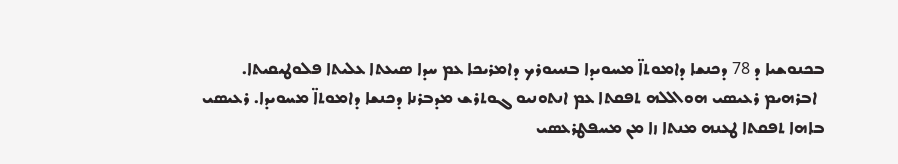ܒܟܢܘܫܝܐ ܕ 78 ܕܟܢܫܐ ܕܐܡܘܬܐ̈ ܡܚܘܝܕܐ ܒܢܝܝܘܪܟ ܕܐܡܪܝܟܐ ܥܡ ܚܕܐ ܣܝܥܬܐ ܥܠܝܬܐ ܦܠܘܛܝܩܝܬܐ.
  ܐܒܪܗܝܡ ܪܥܝܣܝ ܗܘܐܠܠܗ ܬܦܩܬܐ ܥܡ ܐܢܬܘܢܝܘ ܓܘܬܪܫ ܡܕܒܪܢܐ ܕܟܢܫܐ ܕܐܡܘܬܐ̈ ܡܚܘܝܕܐ. ܪܥܝܣܝ ܒܐܗܐ ܬܦܩܬܐ ܛܥܢܗ ܡܢܬܐ ܙܐ ܡܢ ܡܚܦܛܪܥܣܝ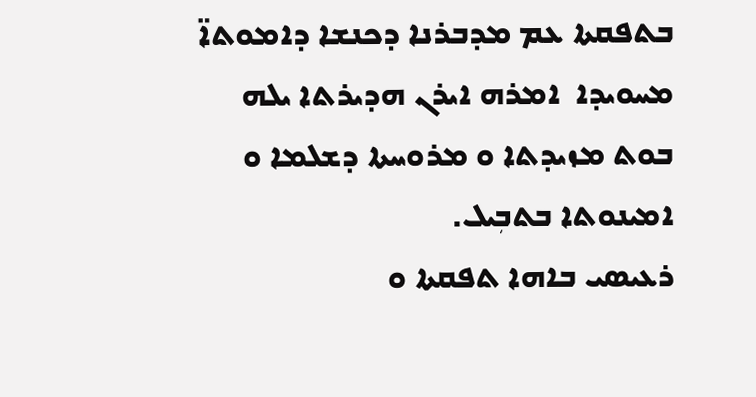ܒܬܦܩܬܐ ܥܡ ܡܕܒܪܢܐ ܕܟܢܫܐ ܕܐܡܘܬܐ̈ ܡܚܘܝܕܐ  ܐܡܪܗ ܐܝܪܢ ܗܕܝܪܬܐ ܝܠܗ ܒܘܬ ܡܙܝܕܬܐ ܘ ܡܪܘܚܬܐ ܕܫܠܡܐ ܘ ܐܡܝܢܘܬܐ ܒܬܒܼܝܠ.
ܪܥܝܣܝ ܒܐܗܐ ܬܦܩܬܐ ܘ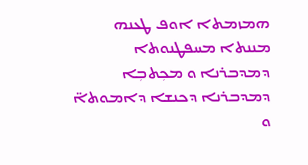ܗܡܙܡܬܐ ܐܘܦ ܛܥܢܗ ܡܢܢܬܐ ܡܚܦܛܢܘܬܐ  ܕܡܕܒܪܢܐ ܘ ܡܟܼܬܒܼܐ ܕܡܕܒܪܢܐ ܕܟܢܫܐ ܕܐܡܘܬܐ̈  ܘ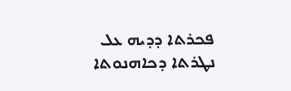ܦܟܪܬܐ ܕܕܝܗ ܥܠ ܢܛܪܬܐ ܕܟܐܗܢܘܬܐ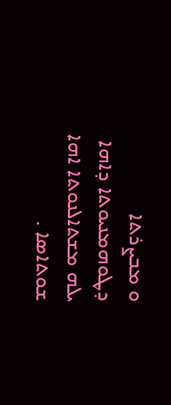ܘ ܡܒܨܪܬܐ ܕܛܘܗܡܢܝܘܬܐ ܕܐܗܐ ܝܠܗ ܡܫܬܐܠܢܘܬܐ ܐܗܐ ܫܘܬܐܣܐ .